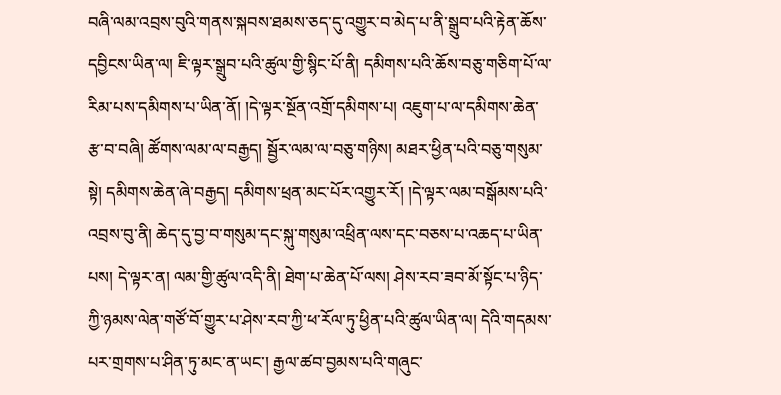བཞི་ལམ་འབྲས་བུའི་གནས་སྐབས་ཐམས་ཅད་དུ་འགྱུར་བ་མེད་པ་ནི་སྒྲུབ་པའི་རྟེན་ཆོས་དབྱིངས་ཡིན་ལ། ཇི་ལྟར་སྒྲུབ་པའི་ཚུལ་གྱི་སྙིང་པོ་ནི། དམིགས་པའི་ཆོས་བཅུ་གཅིག་པོ་ལ་རིམ་པས་དམིགས་པ་ཡིན་ནོ། །དེ་ལྟར་སྔོན་འགྲོ་དམིགས་པ། འཇུག་པ་ལ་དམིགས་ཆེན་རྩ་བ་བཞི། ཚོགས་ལམ་ལ་བརྒྱད། སྦྱོར་ལམ་ལ་བཅུ་གཉིས། མཐར་ཕྱིན་པའི་བཅུ་གསུམ་སྟེ། དམིགས་ཆེན་ཞེ་བརྒྱད། དམིགས་ཕྲན་མང་པོར་འགྱུར་རོ། །དེ་ལྟར་ལམ་བསྒོམས་པའི་འབྲས་བུ་ནི། ཆེད་དུ་བྱ་བ་གསུམ་དང་སྐུ་གསུམ་འཕྲིན་ལས་དང་བཅས་པ་འཆད་པ་ཡིན་པས། དེ་ལྟར་ན། ལམ་གྱི་ཚུལ་འདི་ནི། ཐེག་པ་ཆེན་པོ་ལས། ཤེས་རབ་ཟབ་མོ་སྟོང་པ་ཉིད་ཀྱི་ཉམས་ལེན་གཙོ་བོ་གྱུར་པ་ཤེས་རབ་ཀྱི་ཕ་རོལ་ཏུ་ཕྱིན་པའི་ཚུལ་ཡིན་ལ། དེའི་གདམས་པར་གྲགས་པ་ཤིན་ཏུ་མང་ན་ཡང་། རྒྱལ་ཚབ་བྱམས་པའི་གཞུང་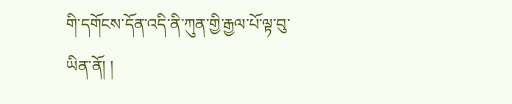གི་དགོངས་དོན་འདི་ནི་ཀུན་གྱི་རྒྱལ་པོ་ལྟ་བུ་ཡིན་ནོ། །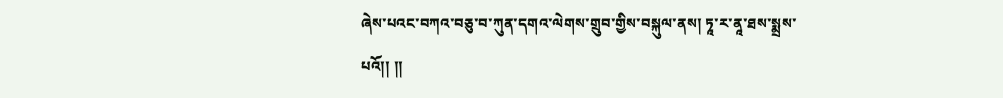ཞེས་པའང་བཀའ་བཅུ་བ་ཀུན་དགའ་ལེགས་གྲུབ་གྱིས་བསྐུལ་ནས། ཏཱ་ར་ནཱ་ཐས་སྨྲས་པའོ།། །།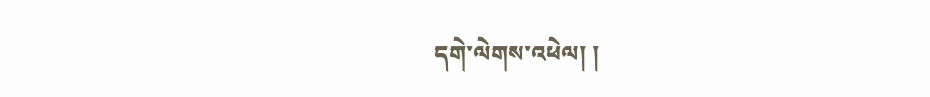དགེ་ལེགས་འཕེལ། །